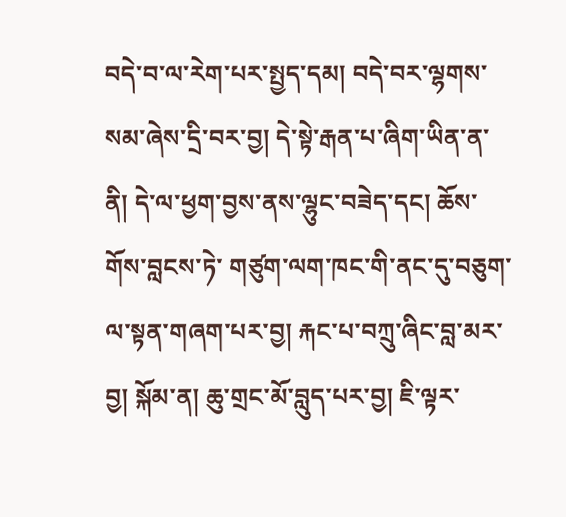བདེ་བ་ལ་རེག་པར་སྤྱད་དམ། བདེ་བར་ལྷགས་སམ་ཞེས་དྲི་བར་བྱ། དེ་སྟེ་རྒན་པ་ཞིག་ཡིན་ན་ནི། དེ་ལ་ཕྱག་བྱས་ནས་ལྷུང་བཟེད་དང། ཆོས་གོས་བླངས་ཏེ་ གཙུག་ལག་ཁང་གི་ནང་དུ་བཅུག་ལ་སྟན་གཞག་པར་བྱ། རྐང་པ་བཀྲུ་ཞིང་བླ་མར་བྱ། སྐོམ་ན། ཆུ་གྲང་མོ་བླུད་པར་བྱ། ཇི་ལྟར་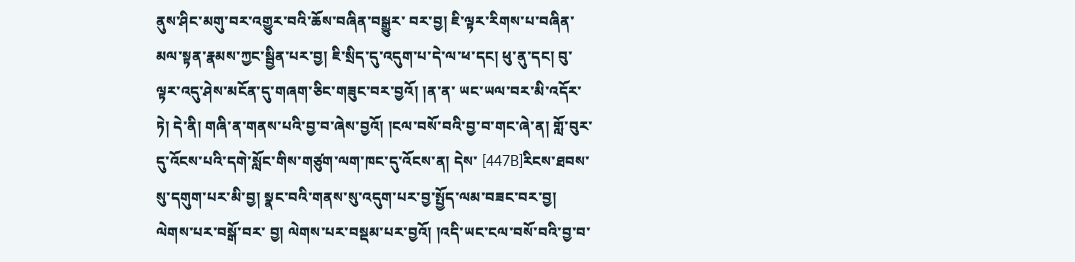ནུས་ཤིང་མགུ་བར་འགྱུར་བའི་ཆོས་བཞིན་བསྒྱུར་ བར་བྱ། ཇི་ལྟར་རིགས་པ་བཞིན་མལ་སྟན་རྣམས་ཀྱང་སྦྱིན་པར་བྱ། ཇི་སྲིད་དུ་འདུག་པ་དེ་ལ་ཕ་དང། ཕུ་ནུ་དང། བུ་ལྟར་འདུ་ཤེས་མངོན་དུ་གཞག་ཅིང་གཟུང་བར་བྱའོ། །ན་ན་ ཡང་ཡལ་བར་མི་འདོར་ཏེ། དེ་ནི། གཞི་ན་གནས་པའི་བྱ་བ་ཞེས་བྱའོ། །ངལ་བསོ་བའི་བྱ་བ་གང་ཞེ་ན། གློ་བུར་དུ་འོངས་པའི་དགེ་སློང་གིས་གཙུག་ལག་ཁང་དུ་འོངས་ན། དེས་ [447B]རིངས་ཐབས་སུ་དགུག་པར་མི་བྱ། སྣང་བའི་གནས་སུ་འདུག་པར་བྱ་སྤྱོད་ལམ་བཟང་བར་བྱ། ལེགས་པར་བསྒོ་བར་ བྱ། ལེགས་པར་བསྡམ་པར་བྱའོ། །འདི་ཡང་ངལ་བསོ་བའི་བྱ་བ་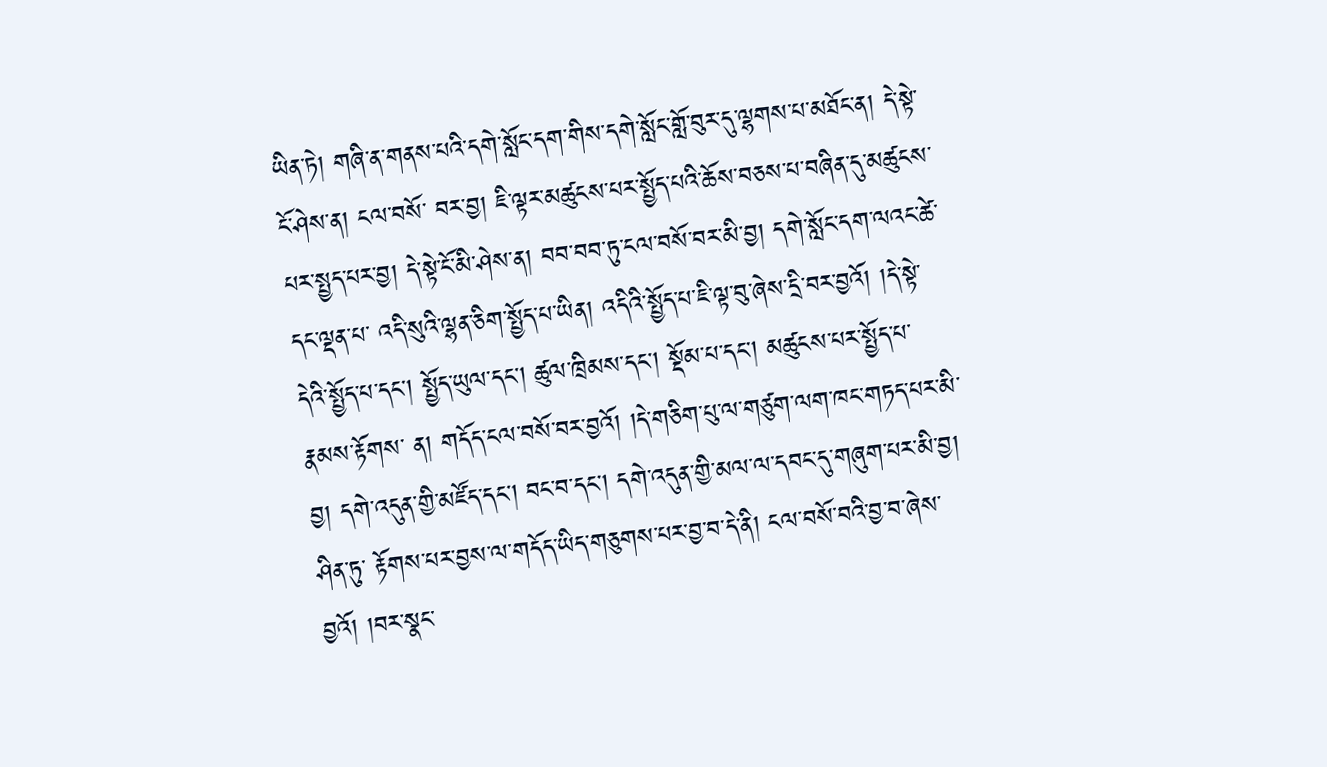ཡིན་ཏེ། གཞི་ན་གནས་པའི་དགེ་སློང་དག་གིས་དགེ་སློང་གློ་བུར་དུ་ལྷགས་པ་མཐོང་ན། དེ་སྟེ་ངོ་ཤེས་ན། ངལ་བསོ་ བར་བྱ། ཇི་ལྟར་མཚུངས་པར་སྤྱོད་པའི་ཆོས་བཅས་པ་བཞིན་དུ་མཚུངས་པར་སྤྱད་པར་བྱ། དེ་སྟེ་ངོ་མི་ཤེས་ན། བབ་བབ་ཏུ་ངལ་བསོ་བར་མི་བྱ། དགེ་སློང་དག་ལའང་ཚེ་དང་ལྡན་པ་ འདི་སུའི་ལྷན་ཅིག་སྤྱོད་པ་ཡིན། འདིའི་སྤྱོད་པ་ཇི་ལྟ་བུ་ཞེས་དྲི་བར་བྱའོ། །དེ་སྟེ་དེའི་སྤྱོད་པ་དང། སྤྱོད་ཡུལ་དང། ཚུལ་ཁྲིམས་དང། སྡོམ་པ་དང། མཚུངས་པར་སྤྱོད་པ་རྣམས་རྟོགས་ ན། གདོད་ངལ་བསོ་བར་བྱའོ། །དེ་གཅིག་པུ་ལ་གཙུག་ལག་ཁང་གཏད་པར་མི་བྱ། དགེ་འདུན་གྱི་མཛོད་དང། བང་བ་དང། དགེ་འདུན་གྱི་མལ་ལ་དབང་དུ་གཞུག་པར་མི་བྱ། ཤིན་ཏུ་ རྟོགས་པར་བྱས་ལ་གདོད་ཡིད་གཅུགས་པར་བྱ་བ་དེ་ནི། ངལ་བསོ་བའི་བྱ་བ་ཞེས་བྱའོ། །བར་སྣང་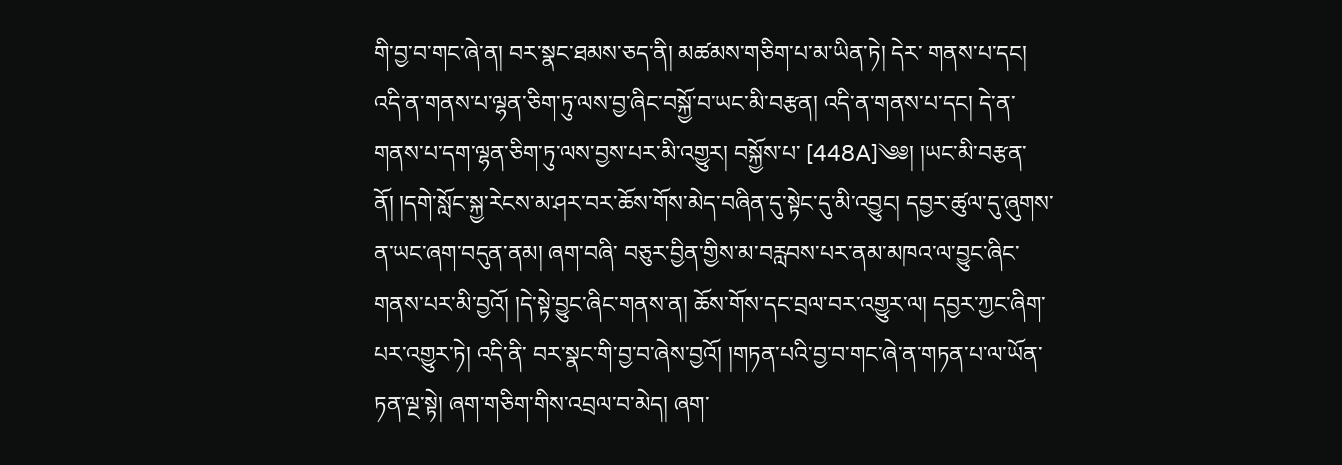གི་བྱ་བ་གང་ཞེ་ན། བར་སྣང་ཐམས་ཅད་ནི། མཚམས་གཅིག་པ་མ་ཡིན་ཏེ། དེར་ གནས་པ་དང། འདི་ན་གནས་པ་ལྷན་ཅིག་ཏུ་ལས་བྱ་ཞིང་བསྐྱོ་བ་ཡང་མི་བརྩན། འདི་ན་གནས་པ་དང། དེ་ན་གནས་པ་དག་ལྷན་ཅིག་ཏུ་ལས་བྱས་པར་མི་འགྱུར། བསྐྱོས་པ་ [448A]༄༅། །ཡང་མི་བརྩན་ནོ། །དགེ་སློང་སྐྱ་རེངས་མ་ཤར་བར་ཆོས་གོས་མེད་བཞིན་དུ་སྟེང་དུ་མི་འབྱུང། དབྱར་ཚུལ་དུ་ཞུགས་ན་ཡང་ཞག་བདུན་ནམ། ཞག་བཞི་ བཅུར་བྱིན་གྱིས་མ་བརླབས་པར་ནམ་མཁའ་ལ་བྱུང་ཞིང་གནས་པར་མི་བྱའོ། །དེ་སྟེ་བྱུང་ཞིང་གནས་ན། ཆོས་གོས་དང་བྲལ་བར་འགྱུར་ལ། དབྱར་ཀྱང་ཞིག་པར་འགྱུར་ཏེ། འདི་ནི་ བར་སྣང་གི་བྱ་བ་ཞེས་བྱའོ། །གཏན་པའི་བྱ་བ་གང་ཞེ་ན་གཏན་པ་ལ་ཡོན་ཏན་ལྔ་སྟེ། ཞག་གཅིག་གིས་འབྲལ་བ་མེད། ཞག་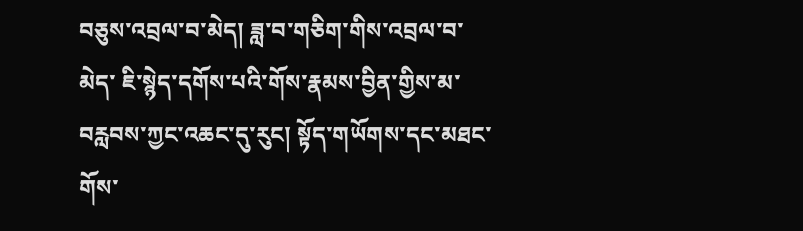བཅུས་འབྲལ་བ་མེད། ཟླ་བ་གཅིག་གིས་འབྲལ་བ་མེད་ ཇི་སྙེད་དགོས་པའི་གོས་རྣམས་བྱིན་གྱིས་མ་བརླབས་ཀྱང་འཆང་དུ་རུང། སྟོད་གཡོགས་དང་མཐང་གོས་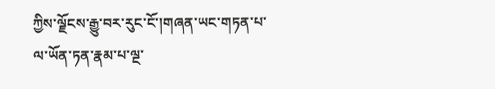ཀྱིས་ལྗོངས་རྒྱུ་བར་རུང་ངོ་།གཞན་ཡང་གཏན་པ་ལ་ཡོན་ཏན་རྣམ་པ་ལྔ་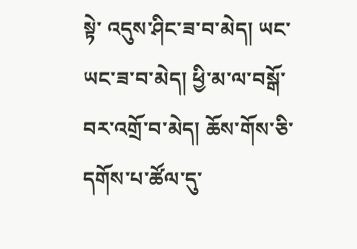སྟེ་ འདུས་ཤིང་ཟ་བ་མེད། ཡང་ཡང་ཟ་བ་མེད། ཕྱི་མ་ལ་བསྒོ་བར་འགྲོ་བ་མེད། ཆོས་གོས་ཅི་དགོས་པ་ཚོལ་དུ་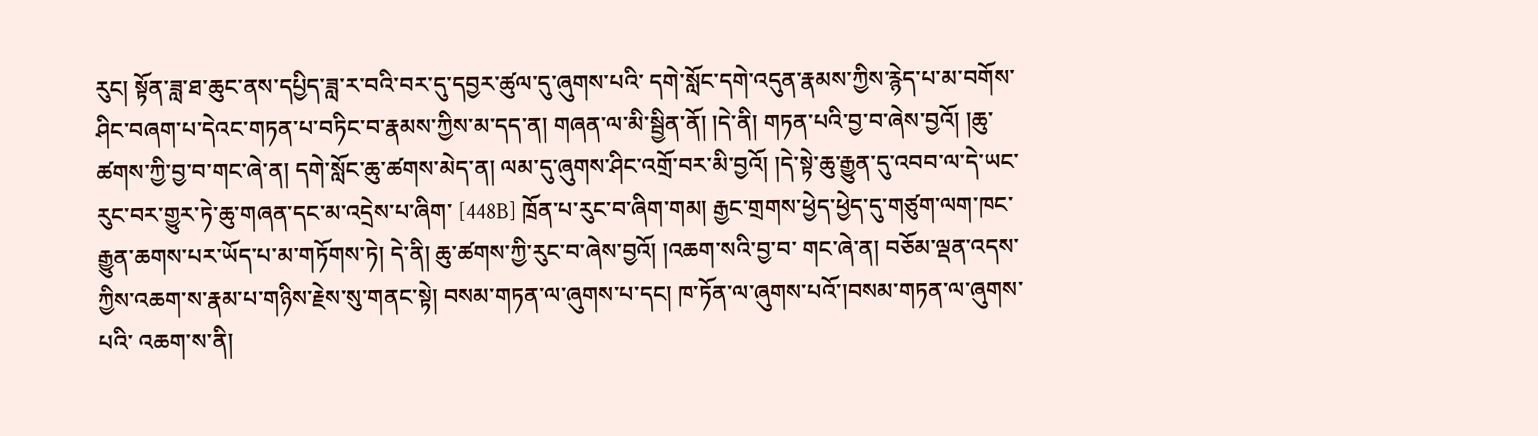རུང། སྟོན་ཟླ་ཐ་ཆུང་ནས་དཔྱིད་ཟླ་ར་བའི་བར་དུ་དབྱར་ཚུལ་དུ་ཞུགས་པའི་ དགེ་སློང་དགེ་འདུན་རྣམས་ཀྱིས་རྙེད་པ་མ་བགོས་ཤིང་བཞག་པ་དེའང་གཏན་པ་བཏིང་བ་རྣམས་ཀྱིས་མ་དད་ན། གཞན་ལ་མི་སྦྱིན་ནོ། །དེ་ནི། གཏན་པའི་བྱ་བ་ཞེས་བྱའོ། །ཆུ་ ཚགས་ཀྱི་བྱ་བ་གང་ཞེ་ན། དགེ་སློང་ཆུ་ཚགས་མེད་ན། ལམ་དུ་ཞུགས་ཤིང་འགྲོ་བར་མི་བྱའོ། །དེ་སྟེ་ཆུ་རྒྱུན་དུ་འབབ་ལ་དེ་ཡང་རུང་བར་གྱུར་ཏེ་ཆུ་གཞན་དང་མ་འདྲེས་པ་ཞིག་ [448B] ཁྲོན་པ་རུང་བ་ཞིག་གམ། རྒྱང་གྲགས་ཕྱེད་ཕྱེད་དུ་གཙུག་ལག་ཁང་རྒྱུན་ཆགས་པར་ཡོད་པ་མ་གཏོགས་ཏེ། དེ་ནི། ཆུ་ཚགས་ཀྱི་རུང་བ་ཞེས་བྱའོ། །འཆག་སའི་བྱ་བ་ གང་ཞེ་ན། བཅོམ་ལྡན་འདས་ཀྱིས་འཆག་ས་རྣམ་པ་གཉིས་རྗེས་སུ་གནང་སྟེ། བསམ་གཏན་ལ་ཞུགས་པ་དང། ཁ་ཏོན་ལ་ཞུགས་པའོ་།བསམ་གཏན་ལ་ཞུགས་པའི་ འཆག་ས་ནི།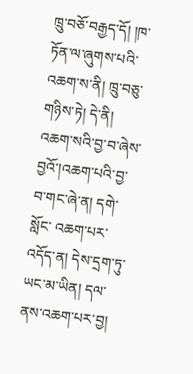ཁྲུ་བཅོ་བརྒྱད་དོ། །ཁ་ཏོན་ལ་ཞུགས་པའི་འཆག་ས་ནི། ཁྲུ་བཅུ་གཉིས་ཏེ། དེ་ནི། འཆག་སའི་བྱ་བ་ཞེས་བྱའོ་།འཆག་པའི་བྱ་བ་གང་ཞེ་ན། དགེ་སློང་ འཆག་པར་འདོད་ན། དེས་དྲག་ཏུ་ཡང་མ་ཡིན། དལ་ནས་འཆག་པར་བྱ།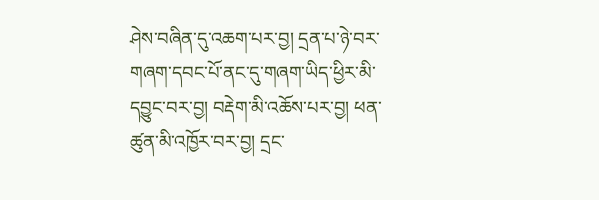ཤེས་བཞིན་དུ་འཆག་པར་བྱ། དྲན་པ་ཉེ་བར་གཞག་དབང་པོ་ནང་དུ་གཞག་ཡིད་ཕྱིར་མི་ དབྱུང་བར་བྱ། བརྡེག་མི་འཆོས་པར་བྱ། ཕན་ཚུན་མི་འཁྱོར་བར་བྱ། དྲང་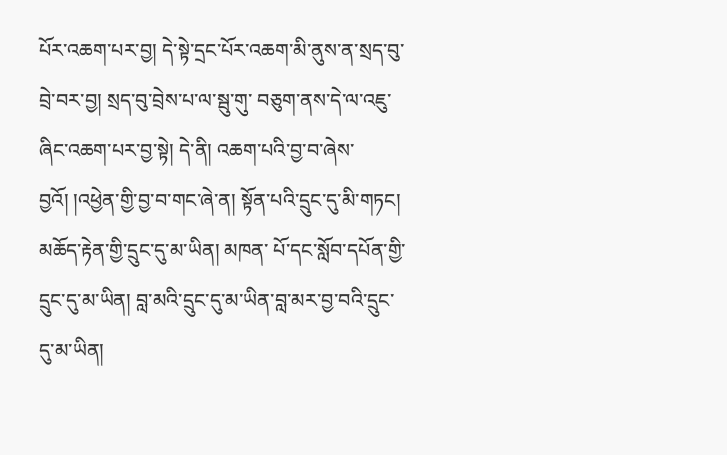པོར་འཆག་པར་བྱ། དེ་སྟེ་དྲང་པོར་འཆག་མི་ནུས་ན་སྲད་བུ་བྲེ་བར་བྱ། སྲད་བུ་བྲེས་པ་ལ་སྦུ་གུ་ བཅུག་ནས་དེ་ལ་འཇུ་ཞིང་འཆག་པར་བྱ་སྟེ། དེ་ནི། འཆག་པའི་བྱ་བ་ཞེས་བྱའོ། །འཕྱེན་གྱི་བྱ་བ་གང་ཞེ་ན། སྟོན་པའི་དྲུང་དུ་མི་གཏང། མཆོད་རྟེན་གྱི་དྲུང་དུ་མ་ཡིན། མཁན་ པོ་དང་སློབ་དཔོན་གྱི་དྲུང་དུ་མ་ཡིན། བླ་མའི་དྲུང་དུ་མ་ཡིན་བླ་མར་བྱ་བའི་དྲུང་དུ་མ་ཡིན།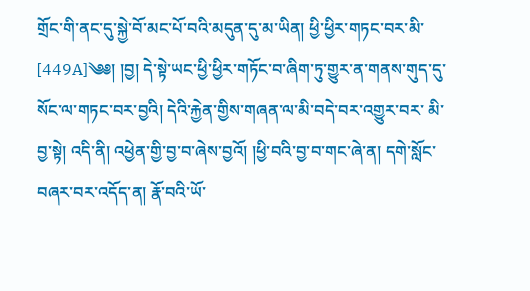གྲོང་གི་ནང་དུ་སྐྱེ་བོ་མང་པོ་བའི་མདུན་དུ་མ་ཡིན། ཕྱི་ཕྱིར་གཏང་བར་མི་ [449A]༄༅། །བྱ། དེ་སྟེ་ཡང་ཕྱི་ཕྱིར་གཏོང་བ་ཞིག་ཏུ་གྱུར་ན་གནས་གུད་དུ་སོང་ལ་གཏང་བར་བྱའི། དེའི་རྐྱེན་གྱིས་གཞན་ལ་མི་བདེ་བར་འགྱུར་བར་ མི་བྱ་སྟེ། འདི་ནི། འཕྱེན་གྱི་བྱ་བ་ཞེས་བྱའོ། །ཕྱི་བའི་བྱ་བ་གང་ཞེ་ན། དགེ་སློང་བཞར་བར་འདོད་ན། རྣོ་བའི་ཡོ་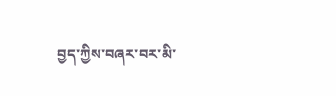བྱད་ཀྱིས་བཞར་བར་མི་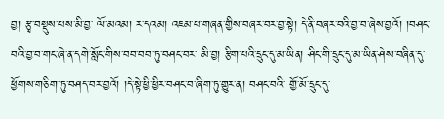བྱ། རྩྭ་བསྡུས་པས་མི་བྱ་ ལོ་མའམ། ར་དའམ། འཇམ་པ་གཞན་གྱིས་བཞར་བར་བྱ་སྟེ། དེ་ནི་བཞར་བའི་བྱ་བ་ཞེས་བྱའོ། །བཤང་བའི་བྱ་བ་གང་ཞེ་ན་དགེ་སློང་གིས་བབ་བབ་ཏུ་བཤང་བར་ མི་བྱ། རྩིག་པའི་དྲུང་དུ་མ་ཡིན། ཤིང་གི་དྲུང་དུ་མ་ཡིན་ཤེས་བཞིན་དུ་ཕྱོགས་གཅིག་ཏུ་བཤད་བར་བྱའོ། །དེ་སྟེ་ཕྱི་ཕྱིར་བཤང་བ་ཞིག་ཏུ་གྱུར་ན། བཤང་བའི་ གྱོ་མོ་དྲུང་དུ་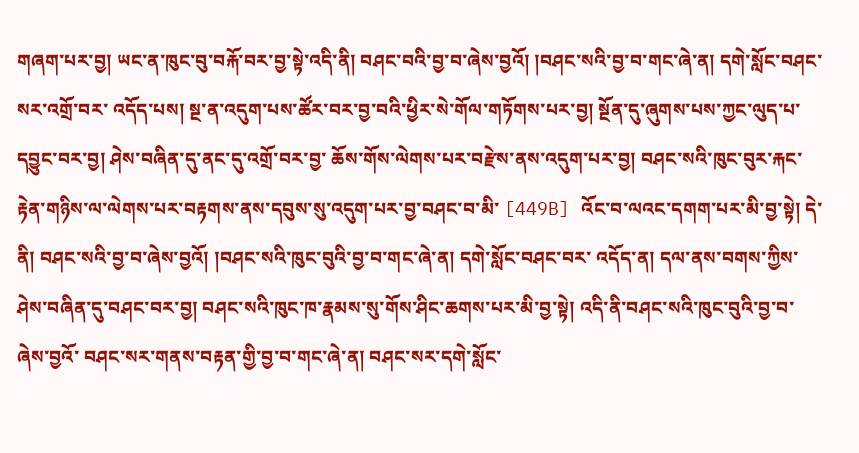གཞག་པར་བྱ། ཡང་ན་ཁུང་བུ་བརྐོ་བར་བྱ་སྟེ་འདི་ནི། བཤང་བའི་བྱ་བ་ཞེས་བྱའོ། །བཤང་སའི་བྱ་བ་གང་ཞེ་ན། དགེ་སློང་བཤང་སར་འགྲོ་བར་ འདོད་པས། སྔ་ན་འདུག་པས་ཚོར་བར་བྱ་བའི་ཕྱིར་སེ་གོལ་གཏོགས་པར་བྱ། སྔོན་དུ་ཞུགས་པས་ཀྱང་ལུད་པ་དབྱུང་བར་བྱ། ཤེས་བཞིན་དུ་ནང་དུ་འགྲོ་བར་བྱ་ ཆོས་གོས་ལེགས་པར་བརྫེས་ནས་འདུག་པར་བྱ། བཤང་སའི་ཁུང་བུར་རྐང་རྟེན་གཉིས་ལ་ལེགས་པར་བརྟགས་ནས་དབུས་སུ་འདུག་པར་བྱ་བཤང་བ་མི་ [449B] འོང་བ་ལའང་དགག་པར་མི་བྱ་སྟེ། དེ་ནི། བཤང་སའི་བྱ་བ་ཞེས་བྱའོ། །བཤང་སའི་ཁུང་བུའི་བྱ་བ་གང་ཞེ་ན། དགེ་སློང་བཤང་བར་ འདོད་ན། དལ་ནས་བགས་ཀྱིས་ཤེས་བཞིན་དུ་བཤང་བར་བྱ། བཤང་སའི་ཁུང་ཁ་རྣམས་སུ་གོས་ཤིང་ཆགས་པར་མི་བྱ་སྟེ། འདི་ནི་བཤང་སའི་ཁུང་བུའི་བྱ་བ་ཞེས་བྱའོ་ བཤང་སར་གནས་བརྟན་གྱི་བྱ་བ་གང་ཞེ་ན། བཤང་སར་དགེ་སློང་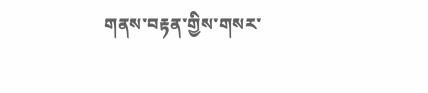གནས་བརྟན་གྱིས་གསར་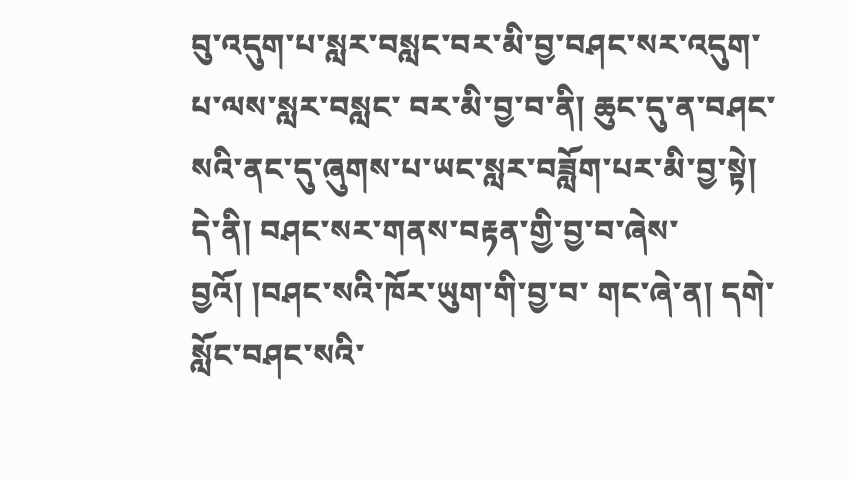བུ་འདུག་པ་སླར་བསླང་བར་མི་བྱ་བཤང་སར་འདུག་པ་ལས་སླར་བསླང་ བར་མི་བྱ་བ་ནི། ཆུང་དུ་ན་བཤང་སའི་ནང་དུ་ཞུགས་པ་ཡང་སླར་བཟློག་པར་མི་བྱ་སྟེ། དེ་ནི། བཤང་སར་གནས་བརྟན་གྱི་བྱ་བ་ཞེས་བྱའོ། །བཤང་སའི་ཁོར་ཡུག་གི་བྱ་བ་ གང་ཞེ་ན། དགེ་སློང་བཤང་སའི་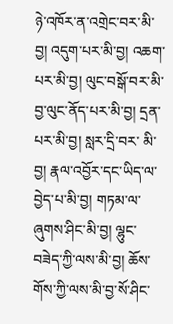ཉེ་འཁོར་ན་འགྲེང་བར་མི་བྱ། འདུག་པར་མི་བྱ། འཆག་པར་མི་བྱ། ལུང་བསྒོ་བར་མི་བྱ་ལུང་ནོད་པར་མི་བྱ། དྲན་པར་མི་བྱ། སླར་དྲི་བར་ མི་བྱ། རྣལ་འབྱོར་དང་ཡིད་ལ་བྱེད་པ་མི་བྱ། གཏམ་ལ་ཞུགས་ཤིང་མི་བྱ། ལྷུང་བཟེད་ཀྱི་ལས་མི་བྱ། ཆོས་གོས་ཀྱི་ལས་མི་བྱ་སོ་ཤིང་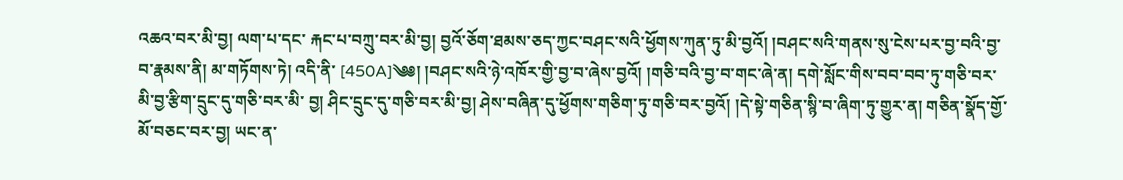འཆའ་བར་མི་བྱ། ལག་པ་དང་ རྐང་པ་བཀྲུ་བར་མི་བྱ། བྱའོ་ཅོག་ཐམས་ཅད་ཀྱང་བཤང་སའི་ཕྱོགས་ཀུན་ཏུ་མི་བྱའོ། །བཤང་སའི་གནས་སུ་ངེས་པར་བྱ་བའི་བྱ་བ་རྣམས་ནི། མ་གཏོགས་ཏེ། འདི་ནི་ [450A]༄༅། །བཤང་སའི་ཉེ་འཁོར་གྱི་བྱ་བ་ཞེས་བྱའོ། །གཅི་བའི་བྱ་བ་གང་ཞེ་ན། དགེ་སློང་གིས་བབ་བབ་ཏུ་གཅི་བར་མི་བྱ་རྩིག་དྲུང་དུ་གཅི་བར་མི་ བྱ། ཤིང་དྲུང་དུ་གཅི་བར་མི་བྱ། ཤེས་བཞིན་དུ་ཕྱོགས་གཅིག་ཏུ་གཅི་བར་བྱའོ། །དེ་སྟེ་གཅིན་སྙི་བ་ཞིག་ཏུ་གྱུར་ན། གཅིན་སྣོད་གྱོ་མོ་བཅང་བར་བྱ། ཡང་ན་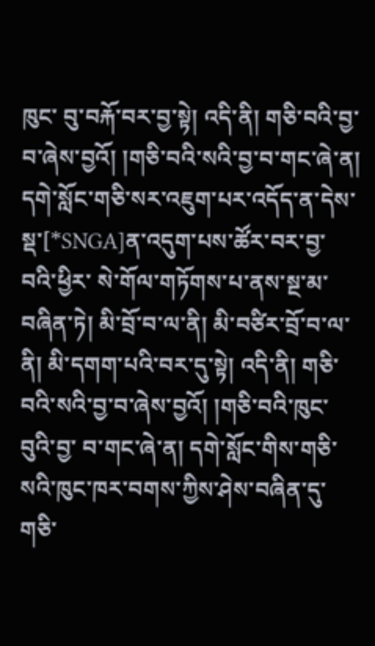ཁུང་ བུ་བརྐོ་བར་བྱ་སྟེ། འདི་ནི། གཅི་བའི་བྱ་བ་ཞེས་བྱའོ། །གཅི་བའི་སའི་བྱ་བ་གང་ཞེ་ན། དགེ་སློང་གཅི་སར་འཇུག་པར་འདོད་ན་དེས་སྡ་[*SNGA]ན་འདུག་པས་ཚོར་བར་བྱ་བའི་ཕྱིར་ སེ་གོལ་གཏོགས་པ་ནས་སྔ་མ་བཞིན་ཏེ། མི་བྲོ་བ་ལ་ནི། མི་བཙིར་བྲོ་བ་ལ་ནི། མི་དགག་པའི་བར་དུ་སྟེ། འདི་ནི། གཅི་བའི་སའི་བྱ་བ་ཞེས་བྱའོ། །གཅི་བའི་ཁུང་བུའི་བྱ་ བ་གང་ཞེ་ན། དགེ་སློང་གིས་གཅི་སའི་ཁུང་ཁར་བགས་ཀྱིས་ཤེས་བཞིན་དུ་གཅི་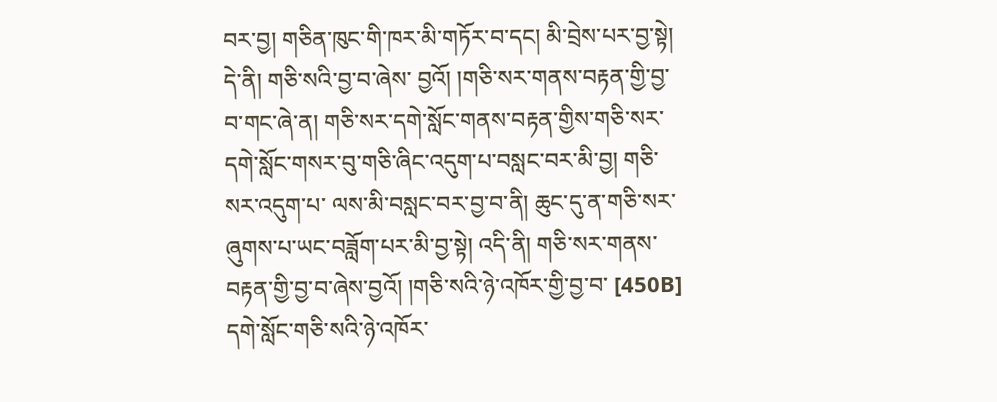བར་བྱ། གཅིན་ཁུང་གི་ཁར་མི་གཏོར་བ་དང། མི་བྲེས་པར་བྱ་སྟེ། དེ་ནི། གཅི་སའི་བྱ་བ་ཞེས་ བྱའོ། །གཅི་སར་གནས་བརྟན་གྱི་བྱ་བ་གང་ཞེ་ན། གཅི་སར་དགེ་སློང་གནས་བརྟན་གྱིས་གཅི་སར་དགེ་སློང་གསར་བུ་གཅི་ཞིང་འདུག་པ་བསླང་བར་མི་བྱ། གཅི་སར་འདུག་པ་ ལས་མི་བསླང་བར་བྱ་བ་ནི། ཆུང་དུ་ན་གཅི་སར་ཞུགས་པ་ཡང་བཟློག་པར་མི་བྱ་སྟེ། འདི་ནི། གཅི་སར་གནས་བརྟན་གྱི་བྱ་བ་ཞེས་བྱའོ། །གཅི་སའི་ཉེ་འཁོར་གྱི་བྱ་བ་ [450B] དགེ་སློང་གཅི་སའི་ཉེ་འཁོར་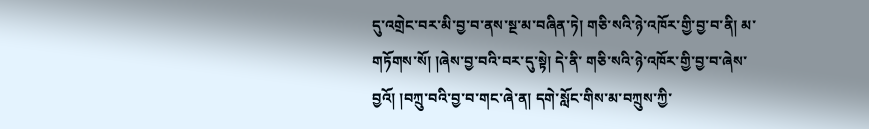དུ་འགྲེང་བར་མི་བྱ་བ་ནས་སྔ་མ་བཞིན་ཏེ། གཅི་སའི་ཉེ་འཁོར་གྱི་བྱ་བ་ནི། མ་གཏོགས་སོ། །ཞེས་བྱ་བའི་བར་དུ་སྟེ། དེ་ནི་ གཅི་སའི་ཉེ་འཁོར་གྱི་བྱ་བ་ཞེས་བྱའོ། །བཀྲུ་བའི་བྱ་བ་གང་ཞེ་ན། དགེ་སློང་གིས་མ་བཀྲུས་ཀྱི་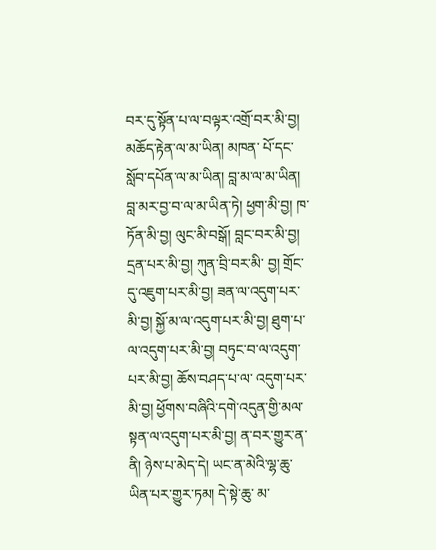བར་དུ་སྟོན་པ་ལ་བལྟར་འགྲོ་བར་མི་བྱ། མཆོད་རྟེན་ལ་མ་ཡིན། མཁན་ པོ་དང་སློབ་དཔོན་ལ་མ་ཡིན། བླ་མ་ལ་མ་ཡིན། བླ་མར་བྱ་བ་ལ་མ་ཡིན་ཏེ། ཕྱག་མི་བྱ། ཁ་ཏོན་མི་བྱ། ལུང་མི་བསྒོ། བླང་བར་མི་བྱ། དྲན་པར་མི་བྱ། ཀུན་བྲི་བར་མི་ བྱ། གྲོང་དུ་འཇུག་པར་མི་བྱ། ཟན་ལ་འདུག་པར་མི་བྱ། སྐྱོ་མ་ལ་འདུག་པར་མི་བྱ། ཐུག་པ་ལ་འདུག་པར་མི་བྱ། བཏུང་བ་ལ་འདུག་པར་མི་བྱ། ཆོས་བཤད་པ་ལ་ འདུག་པར་མི་བྱ། ཕྱོགས་བཞིའི་དགེ་འདུན་གྱི་མལ་སྟན་ལ་འདུག་པར་མི་བྱ། ན་བར་གྱུར་ན་ནི། ཉེས་པ་མེད་དེ། ཡང་ན་མེའི་ལྷ་ཆུ་ཡིན་པར་གྱུར་ཏམ། དེ་སྟེ་ཆུ་ མ་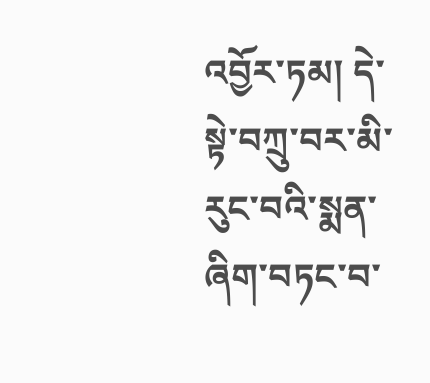འབྱོར་ཏམ། དེ་སྟེ་བཀྲུ་བར་མི་རུང་བའི་སྨན་ཞིག་བཏང་བ་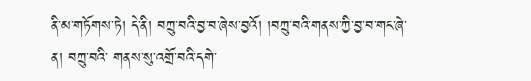ནི་མ་གཏོགས་ཏེ། དེ་ནི། བཀྲུ་བའི་བྱ་བ་ཞེས་བྱའོ། །བཀྲུ་བའི་གནས་ཀྱི་བྱ་བ་གང་ཞེ་ན། བཀྲུ་བའི་ གནས་སུ་འགྲོ་བའི་དགེ་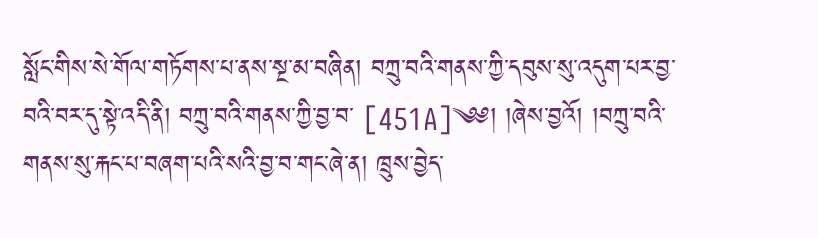སློང་གིས་སེ་གོལ་གཏོགས་པ་ནས་སྔ་མ་བཞིན། བཀྲུ་བའི་གནས་ཀྱི་དབུས་སུ་འདུག་པར་བྱ་བའི་བར་དུ་སྟེ་འདི་ནི། བཀྲུ་བའི་གནས་ཀྱི་བྱ་བ་ [451A]༄༅། །ཞེས་བྱའོ། །བཀྲུ་བའི་གནས་སུ་རྐང་པ་བཞག་པའི་སའི་བྱ་བ་གང་ཞེ་ན། ཁྲུས་བྱེད་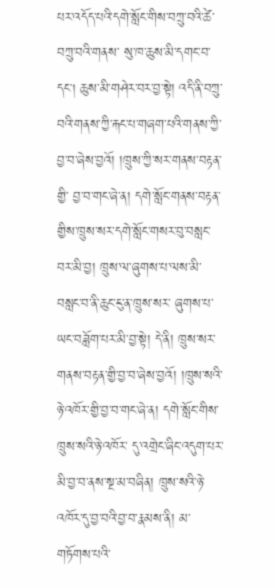པར་འདོད་པའི་དགེ་སློང་གིས་བཀྲུ་བའི་ཚེ་བཀྲུ་བའི་གནས་ སུ་ཁ་ཆུས་མི་དགང་བ་དང། ཆུས་མི་གཤེར་བར་བྱ་སྟེ། འདི་ནི་བཀྲུ་བའི་གནས་ཀྱི་རྐང་པ་གཞག་པའི་གནས་ཀྱི་བྱ་བ་ཞེས་བྱའོ། །ཁྲུས་ཀྱི་སར་གནས་བརྟན་གྱི་ བྱ་བ་གང་ཞེ་ན། དགེ་སློང་གནས་བརྟན་གྱིས་ཁྲུས་སར་དགེ་སློང་གསར་བུ་བསླང་བར་མི་བྱ། ཁྲུས་ལ་ཞུགས་པ་ལས་མི་བསླང་བ་ནི་ཆུང་ངུ་ན་ཁྲུས་སར་ ཞུགས་པ་ཡང་བཟློག་པར་མི་བྱ་སྟེ། དེ་ནི། ཁྲུས་སར་གནས་བརྟན་གྱི་བྱ་བ་ཞེས་བྱའོ། །ཁྲུས་སའི་ཉེ་འཁོར་གྱི་བྱ་བ་གང་ཞེ་ན། དགེ་སློང་གིས་ཁྲུས་སའི་ཉེ་འཁོར་ དུ་འགྲེང་ཞིང་འདུག་པར་མི་བྱ་བ་ནས་སྔ་མ་བཞིན། ཁྲུས་སའི་ཉེ་འཁོར་དུ་བྱ་བའི་བྱ་བ་རྣམས་ནི། མ་གཏོགས་པའི་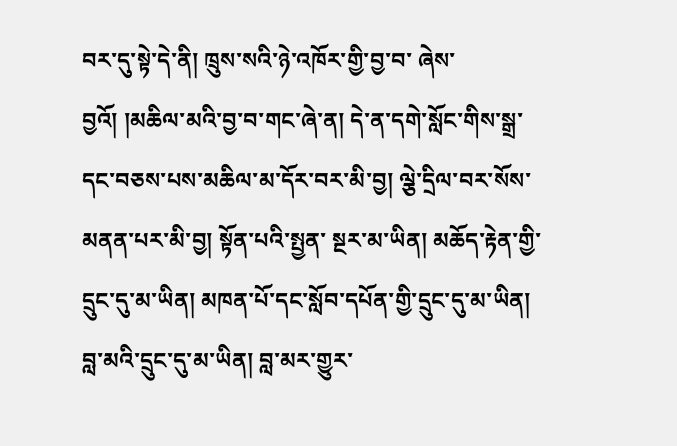བར་དུ་སྟེ་དེ་ནི། ཁྲུས་སའི་ཉེ་འཁོར་གྱི་བྱ་བ་ ཞེས་བྱའོ། །མཆིལ་མའི་བྱ་བ་གང་ཞེ་ན། དེ་ན་དགེ་སློང་གིས་སྒྲ་དང་བཅས་པས་མཆིལ་མ་དོར་བར་མི་བྱ། ལྕེ་དྲིལ་བར་སོས་མནན་པར་མི་བྱ། སྟོན་པའི་སྤྱན་ སྔར་མ་ཡིན། མཆོད་རྟེན་གྱི་དྲུང་དུ་མ་ཡིན། མཁན་པོ་དང་སློབ་དཔོན་གྱི་དྲུང་དུ་མ་ཡིན། བླ་མའི་དྲུང་དུ་མ་ཡིན། བླ་མར་གྱུར་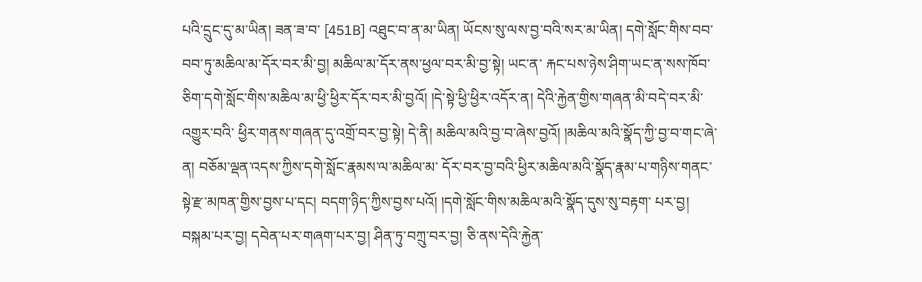པའི་དྲུང་དུ་མ་ཡིན། ཟན་ཟ་བ་ [451B] འཐུང་བ་ན་མ་ཡིན། ཡོངས་སུ་ལས་བྱ་བའི་སར་མ་ཡིན། དགེ་སློང་གིས་བབ་བབ་ཏུ་མཆིལ་མ་དོར་བར་མི་བྱ། མཆིལ་མ་དོར་ནས་ཕྱལ་བར་མི་བྱ་སྟེ། ཡང་ན་ རྐང་པས་ཉེས་ཤིག་ཡང་ན་སས་ཁོབ་ཅིག་དགེ་སློང་གིས་མཆིལ་མ་ཕྱི་ཕྱིར་དོར་བར་མི་བྱའོ། །དེ་སྟེ་ཕྱི་ཕྱིར་འདོར་ན། དེའི་རྐྱེན་གྱིས་གཞན་མི་བདེ་བར་མི་འགྱུར་བའི་ ཕྱིར་གནས་གཞན་དུ་འགྲོ་བར་བྱ་སྟེ། དེ་ནི། མཆིལ་མའི་བྱ་བ་ཞེས་བྱའོ། །མཆིལ་མའི་སྣོད་ཀྱི་བྱ་བ་གང་ཞེ་ན། བཅོམ་ལྡན་འདས་ཀྱིས་དགེ་སློང་རྣམས་ལ་མཆིལ་མ་ དོར་བར་བྱ་བའི་ཕྱིར་མཆིལ་མའི་སྣོད་རྣམ་པ་གཉིས་གནང་སྟེ་རྫ་མཁན་གྱིས་བྱས་པ་དང། བདག་ཉིད་ཀྱིས་བྱས་པའོ། །དགེ་སློང་གིས་མཆིལ་མའི་སྣོད་དུས་སུ་བརྟག་ པར་བྱ། བསྐམ་པར་བྱ། དབེན་པར་གཞག་པར་བྱ། ཤིན་ཏུ་བཀྲུ་བར་བྱ། ཅི་ནས་དེའི་རྐྱེན་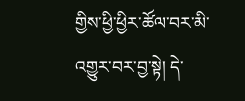གྱིས་ཕྱི་ཕྱིར་ཚོལ་བར་མི་འགྱུར་བར་བྱ་སྟེ། དེ་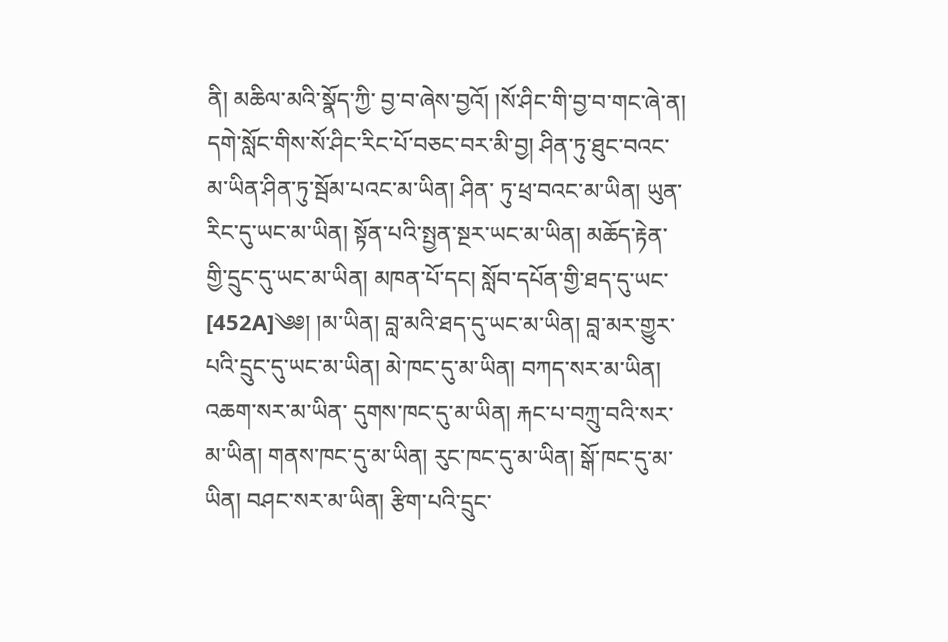ནི། མཆིལ་མའི་སྣོད་ཀྱི་ བྱ་བ་ཞེས་བྱའོ། །སོ་ཤིང་གི་བྱ་བ་གང་ཞེ་ན། དགེ་སློང་གིས་སོ་ཤིང་རིང་པོ་བཅང་བར་མི་བྱ། ཤིན་ཏུ་ཐུང་བའང་མ་ཡིན་ཤིན་ཏུ་སྦོམ་པའང་མ་ཡིན། ཤིན་ ཏུ་ཕྲ་བའང་མ་ཡིན། ཡུན་རིང་དུ་ཡང་མ་ཡིན། སྟོན་པའི་སྤྱན་སྔར་ཡང་མ་ཡིན། མཆོད་རྟེན་གྱི་དྲུང་དུ་ཡང་མ་ཡིན། མཁན་པོ་དང། སློབ་དཔོན་གྱི་ཐད་དུ་ཡང་ [452A]༄༅། །མ་ཡིན། བླ་མའི་ཐད་དུ་ཡང་མ་ཡིན། བླ་མར་གྱུར་པའི་དྲུང་དུ་ཡང་མ་ཡིན། མེ་ཁང་དུ་མ་ཡིན། བཀད་སར་མ་ཡིན། འཆག་སར་མ་ཡིན་ དུགས་ཁང་དུ་མ་ཡིན། རྐང་པ་བཀྲུ་བའི་སར་མ་ཡིན། གནས་ཁང་དུ་མ་ཡིན། རུང་ཁང་དུ་མ་ཡིན། སྒོ་ཁང་དུ་མ་ཡིན། བཤང་སར་མ་ཡིན། རྩིག་པའི་དྲུང་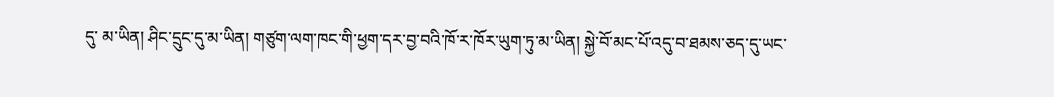དུ་ མ་ཡིན། ཤིང་དྲུང་དུ་མ་ཡིན། གཙུག་ལག་ཁང་གི་ཕྱག་དར་བྱ་བའི་ཁོ་ར་ཁོར་ཡུག་ཏུ་མ་ཡིན། སྐྱེ་བོ་མང་པོ་འདུ་བ་ཐམས་ཅད་དུ་ཡང་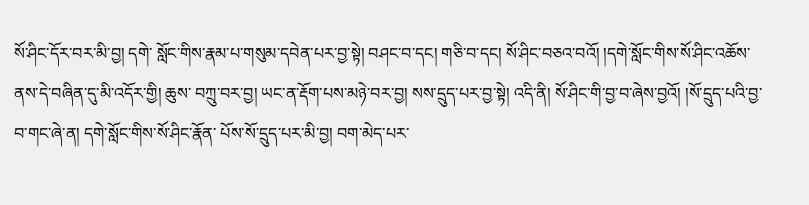སོ་ཤིང་དོར་བར་མི་བྱ། དགེ་ སློང་གིས་རྣམ་པ་གསུམ་དབེན་པར་བྱ་སྟེ། བཤང་བ་དང། གཅི་བ་དང། སོ་ཤིང་བཅའ་བའོ། །དགེ་སློང་གིས་སོ་ཤིང་འཆོས་ནས་དེ་བཞིན་དུ་མི་འདོར་གྱི། ཆུས་ བཀྲུ་བར་བྱ། ཡང་ན་རྡོག་པས་མཉེ་བར་བྱ། སས་དྲུད་པར་བྱ་སྟེ། འདི་ནི། སོ་ཤིང་གི་བྱ་བ་ཞེས་བྱའོ། །སོ་དྲུད་པའི་བྱ་བ་གང་ཞེ་ན། དགེ་སློང་གིས་སོ་ཤིང་རྣོན་ པོས་སོ་དྲུད་པར་མི་བྱ། བག་མེད་པར་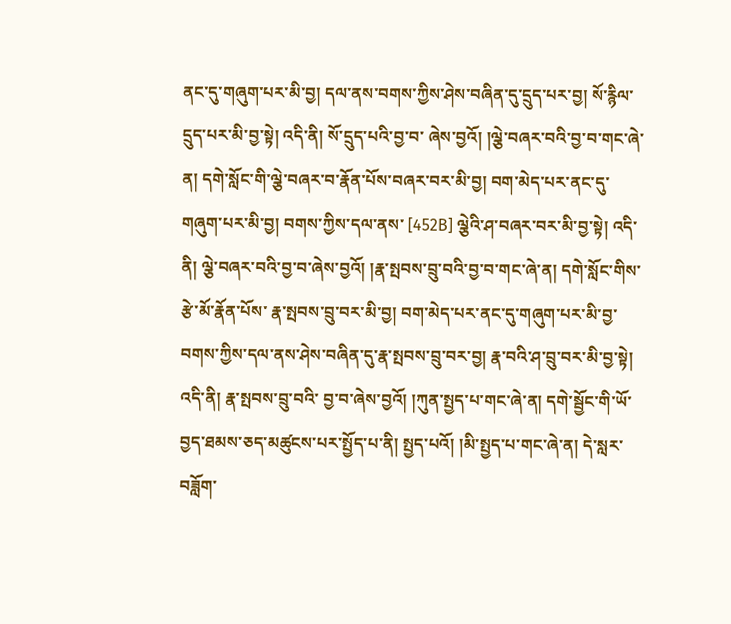ནང་དུ་གཞུག་པར་མི་བྱ། དལ་ནས་བགས་ཀྱིས་ཤེས་བཞིན་དུ་དྲུད་པར་བྱ། སོ་རྙིལ་དྲུད་པར་མི་བྱ་སྟེ། འདི་ནི། སོ་དྲུད་པའི་བྱ་བ་ ཞེས་བྱའོ། །ལྕེ་བཞར་བའི་བྱ་བ་གང་ཞེ་ན། དགེ་སློང་གི་ལྕེ་བཞར་བ་རྣོན་པོས་བཞར་བར་མི་བྱ། བག་མེད་པར་ནང་དུ་གཞུག་པར་མི་བྱ། བགས་ཀྱིས་དལ་ནས་ [452B] ལྕེའི་ཤ་བཞར་བར་མི་བྱ་སྟེ། འདི་ནི། ལྕེ་བཞར་བའི་བྱ་བ་ཞེས་བྱའོ། །རྣ་སྤབས་བྲུ་བའི་བྱ་བ་གང་ཞེ་ན། དགེ་སློང་གིས་རྩེ་མོ་རྣོན་པོས་ རྣ་སྤབས་བྲུ་བར་མི་བྱ། བག་མེད་པར་ནང་དུ་གཞུག་པར་མི་བྱ་བགས་ཀྱིས་དལ་ནས་ཤེས་བཞིན་དུ་རྣ་སྤབས་བྲུ་བར་བྱ། རྣ་བའི་ཤ་བྲུ་བར་མི་བྱ་སྟེ། འདི་ནི། རྣ་སྤབས་བྲུ་བའི་ བྱ་བ་ཞེས་བྱའོ། །ཀུན་སྤྱད་པ་གང་ཞེ་ན། དགེ་སྦྱོང་གི་ཡོ་བྱད་ཐམས་ཅད་མཚུངས་པར་སྤྱོད་པ་ནི། སྤྱད་པའོ། །མི་སྤྱད་པ་གང་ཞེ་ན། དེ་སླར་བཟློག་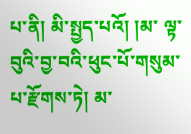པ་ནི། མི་སྤྱད་པའོ། །མ་ ལྟ་བུའི་བྱ་བའི་ཕུང་པོ་གསུམ་པ་རྫོགས་ཏེ། མ་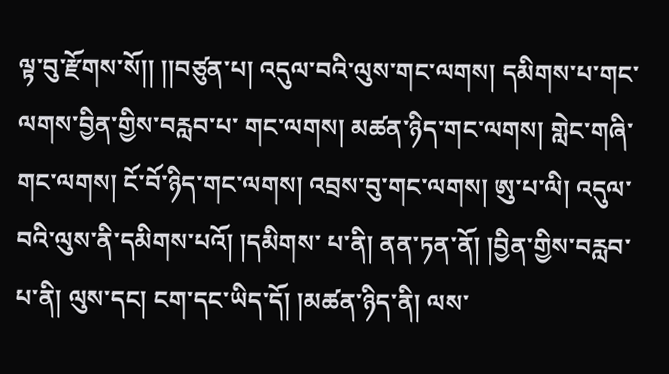ལྟ་བུ་རྫོགས་སོ།། །།བཙུན་པ། འདུལ་བའི་ལུས་གང་ལགས། དམིགས་པ་གང་ལགས་བྱིན་གྱིས་བརླབ་པ་ གང་ལགས། མཚན་ཉིད་གང་ལགས། གླེང་གཞི་གང་ལགས། ངོ་བོ་ཉིད་གང་ལགས། འབྲས་བུ་གང་ལགས། ཨུ་པ་ལི། འདུལ་བའི་ལུས་ནི་དམིགས་པའོ། །དམིགས་ པ་ནི། ནན་ཏན་ནོ། །བྱིན་གྱིས་བརླབ་པ་ནི། ལུས་དང། ངག་དང་ཡིད་དོ། །མཚན་ཉིད་ནི། ལས་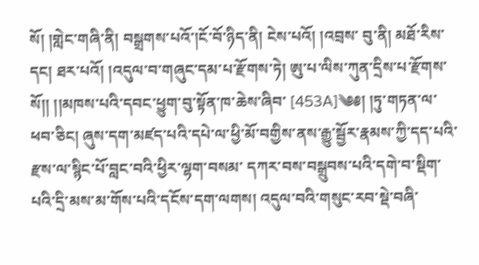སོ། །གླེང་གཞི་ནི། བསྒྲགས་པའོ་།ངོ་བོ་ཉིད་ནི། ངེས་པའོ། །འབྲས་ བུ་ནི། མཐོ་རིས་དང། ཐར་པའོ། །འདུལ་བ་གཞུང་དམ་པ་རྫོགས་ཏེ། ཨུ་པ་ལིས་ཀུན་དྲིས་པ་རྫོགས་སོ།། །།མཁས་པའི་དབང་ཕྱུག་བུ་སྟོན་ཁ་ཆེས་ཞིབ་ [453A]༄༅། །ཏུ་གཏན་ལ་ཕབ་ཅིང། ཞུས་དག་མཛད་པའི་དཔེ་ལ་ཕྱི་མོ་བགྱིས་ནས་རྒྱུ་སྦྱོར་རྣམས་ཀྱི་དད་པའི་རྫས་ལ་སྙིང་པོ་བླང་བའི་ཕྱིར་ལྷག་བསམ་ དཀར་བས་བསྒྲུབས་པའི་དགེ་བ་སྡིག་པའི་དྲི་མས་མ་གོས་པའི་དངོས་དག་ལགས། འདུལ་བའི་གསུང་རབ་སྡེ་བཞི་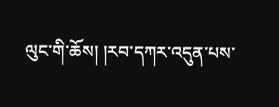ལུང་གི་ཆོས། །རབ་དཀར་འདུན་པས་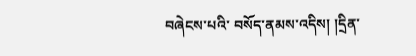བཞེངས་པའི་ བསོད་ནམས་འདིས། །དྲིན་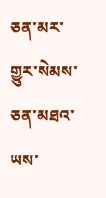ཅན་མར་གྱུར་སེམས་ཅན་མཐའ་ཡས་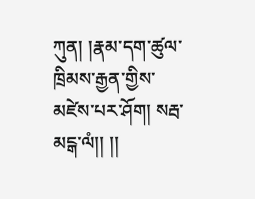ཀུན། །རྣམ་དག་ཚུལ་ཁྲིམས་རྒྱན་གྱིས་མཛེས་པར་ཤོག། སརྦ་མངྒ་ལཾ།། །།